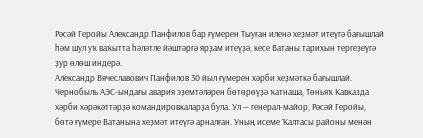Рәсәй Геройы Александр Панфилов бар ғүмерен Тыуған иленә хеҙмәт итеүгә бағышлай һәм шул уҡ ваҡытта һәләтле йәштәргә ярҙам итеүҙә, кесе Ватаны тарихын тергеҙеүгә ҙур өлөш индерә.
Александр Вячеславович Панфилов 30 йыл ғүмерен хәрби хеҙмәткә бағышлай. Чернобыль АЭС-ындағы авария эҙемтәләрен бөтөрөүҙә ҡатнаша, Төньяҡ Кавказда хәрби хәрәкәттәрҙә командировкаларҙа була. Ул — генерал-майор, Рәсәй Геройы, бөтә ғүмере Ватанына хеҙмәт итеүгә арналған. Уның исеме Ҡалтасы районы менән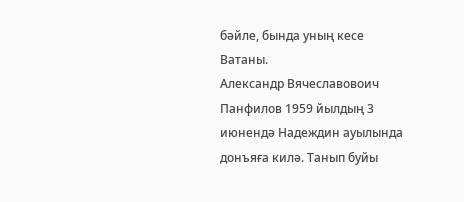бәйле, бында уның кесе Ватаны.
Александр Вячеславовоич Панфилов 1959 йылдың 3 июнендә Надеждин ауылында донъяға килә. Танып буйы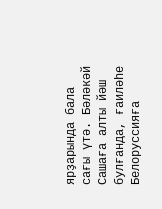ярҙарында бала сағы үтә. Бәләкәй Сашаға алты йәш булғанда, ғаиләһе Белоруссияға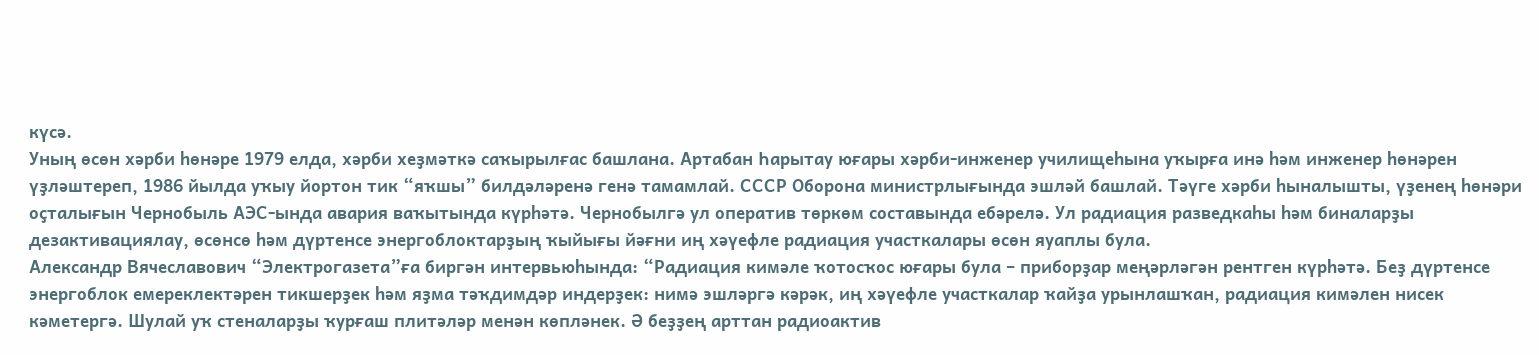күсә.
Уның өсөн хәрби һөнәре 1979 елда, хәрби хеҙмәткә саҡырылғас башлана. Артабан Һарытау юғары хәрби-инженер училищеһына уҡырға инә һәм инженер һөнәрен үҙләштереп, 1986 йылда уҡыу йортон тик “яҡшы” билдәләренә генә тамамлай. СССР Оборона министрлығында эшләй башлай. Тәүге хәрби һыналышты, үҙенең һөнәри оҫталығын Чернобыль АЭС-ында авария ваҡытында күрһәтә. Чернобылгә ул оператив төркөм составында ебәрелә. Ул радиация разведкаһы һәм биналарҙы дезактивациялау, өсөнсө һәм дүртенсе энергоблоктарҙың ҡыйығы йәғни иң хәүефле радиация участкалары өсөн яуаплы була.
Александр Вячеславович “Электрогазета”ға биргән интервьюһында: “Радиация кимәле ҡотосҡос юғары була – приборҙар меңәрләгән рентген күрһәтә. Беҙ дүртенсе энергоблок емереклектәрен тикшерҙек һәм яҙма тәҡдимдәр индерҙек: нимә эшләргә кәрәк, иң хәүефле участкалар ҡайҙа урынлашҡан, радиация кимәлен нисек кәметергә. Шулай уҡ стеналарҙы ҡурғаш плитәләр менән көпләнек. Ә беҙҙең арттан радиоактив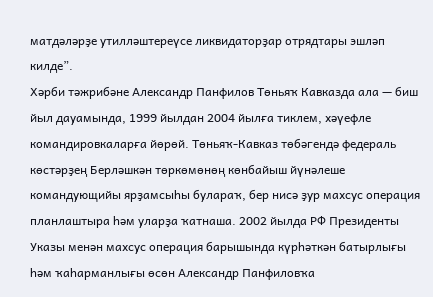матдәләрҙе утилләштереүсе ликвидаторҙар отрядтары эшләп килде”.
Хәрби тәжрибәне Александр Панфилов Төньяҡ Кавказда ала — биш йыл дауамында, 1999 йылдан 2004 йылға тиклем, хәүефле командировкаларға йөрөй. Төньяҡ-Кавказ төбәгендә федераль көстәрҙең Берләшкән төркөмөнөң көнбайыш йүнәлеше командующийы ярҙамсыһы булараҡ, бер нисә ҙур махсус операция планлаштыра һәм уларҙа ҡатнаша. 2002 йылда РФ Президенты Указы менән махсус операция барышында күрһәткән батырлығы һәм ҡаһарманлығы өсөн Александр Панфиловҡа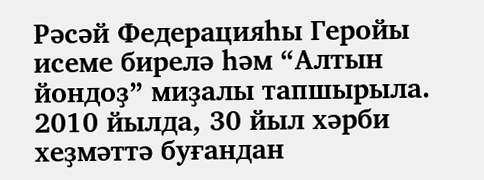Рәсәй Федерацияһы Геройы исеме бирелә һәм “Алтын йондоҙ” миҙалы тапшырыла.
2010 йылда, 30 йыл хәрби хеҙмәттә буғандан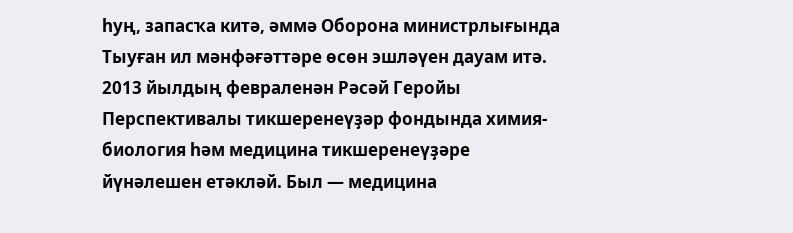һуң, запасҡа китә, әммә Оборона министрлығында Тыуған ил мәнфәғәттәре өсөн эшләүен дауам итә. 2013 йылдың февраленән Рәсәй Геройы Перспективалы тикшеренеүҙәр фондында химия-биология һәм медицина тикшеренеүҙәре йүнәлешен етәкләй. Был — медицина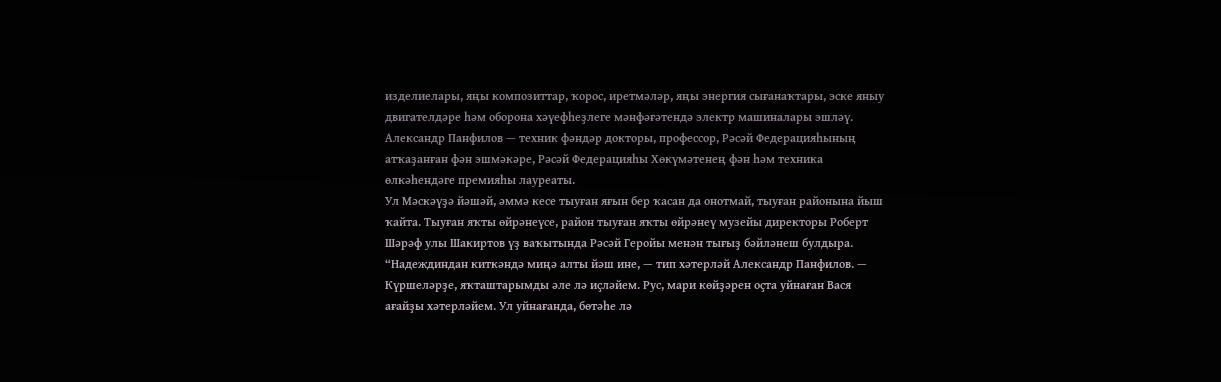изделиелары, яңы композиттар, ҡорос, иретмәләр, яңы энергия сығанаҡтары, эске яныу двигателдәре һәм оборона хәүефһеҙлеге мәнфәғәтендә электр машиналары эшләү. Александр Панфилов — техник фәндәр докторы, профессор, Рәсәй Федерацияһының атҡаҙанған фән эшмәкәре, Рәсәй Федерацияһы Хөкүмәтенең фән һәм техника өлкәһендәге премияһы лауреаты.
Ул Мәскәүҙә йәшәй, әммә кесе тыуған яғын бер ҡасан да онотмай, тыуған районына йыш ҡайта. Тыуған яҡты өйрәнеүсе, район тыуған яҡты өйрәнеү музейы директоры Роберт Шәрәф улы Шакиртов үҙ ваҡытында Рәсәй Геройы менән тығыҙ бәйләнеш булдыра.
“Надеждиндан киткәндә миңә алты йәш ине, — тип хәтерләй Александр Панфилов. — Күршеләрҙе, яҡташтарымды әле лә иҫләйем. Рус, мари көйҙәрен оҫта уйнаған Вася ағайҙы хәтерләйем. Ул уйнағанда, бөтәһе лә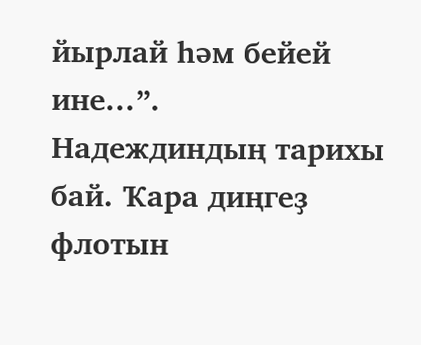йырлай һәм бейей ине...”.
Надеждиндың тарихы бай. Ҡара диңгеҙ флотын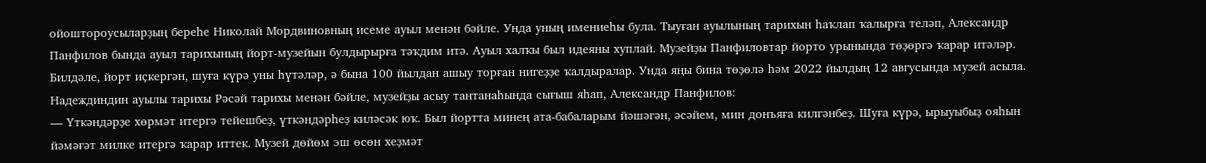ойоштороусыларҙың береһе Николай Мордвиновның исеме ауыл менән бәйле. Унда уның имениеһы була. Тыуған ауылының тарихын һаҡлап ҡалырға теләп, Александр Панфилов бында ауыл тарихының йорт-музейын булдырырға тәҡдим итә. Ауыл халҡы был идеяны хуплай. Музейҙы Панфиловтар йорто урынында төҙөргә ҡарар итәләр. Билдәле, йорт иҫкергән, шуға күрә уны һүтәләр, ә бына 100 йылдан ашыу торған нигеҙҙе ҡалдыралар. Унда яңы бина төҙөлә һәм 2022 йылдың 12 авгусында музей асыла. Надеждиндин ауылы тарихы Рәсәй тарихы менән бәйле, музейҙы асыу тантанаһында сығыш яһап, Александр Панфилов:
— Үткәндәрҙе хөрмәт итергә тейешбеҙ, үткәндәрһеҙ киләсәк юҡ. Был йортта минең ата-бабаларым йәшәгән, әсәйем, мин донъяға килгәнбеҙ. Шуға күрә, ырыуыбыҙ ояһын йәмәғәт милке итергә ҡарар иттек. Музей дөйөм эш өсөн хеҙмәт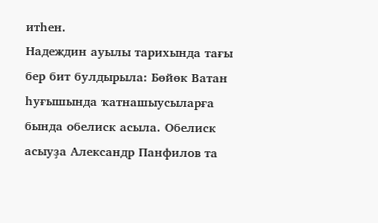итһен.
Надеждин ауылы тарихында тағы бер бит булдырыла: Бөйөк Ватан һуғышында ҡатнашыусыларға бында обелиск асыла. Обелиск асыуҙа Александр Панфилов та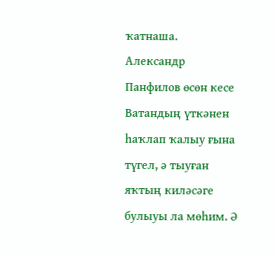ҡатнаша.
Александр Панфилов өсөн кесе Ватандың үткәнен һаҡлап ҡалыу ғына түгел, ә тыуған яҡтың киләсәге булыуы ла мөһим. Ә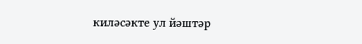киләсәкте ул йәштәр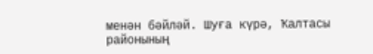менән бәйләй. Шуға күрә, Ҡалтасы районының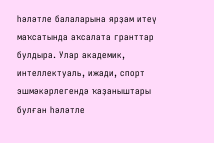һәләтле балаларына ярҙам итеү маҡсатында аҡсалата гранттар булдыра. Улар академик, интеллектуаль, ижади, спорт эшмәкәрлегендә ҡаҙаныштары булған һәләтле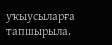уҡыусыларға тапшырыла.